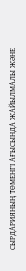СЫРДАРИЯНЫҢ ТӨМЕНГІ АҒЫСЫНДА ЖАЙЫЛМАЛЫ ЖӘНЕ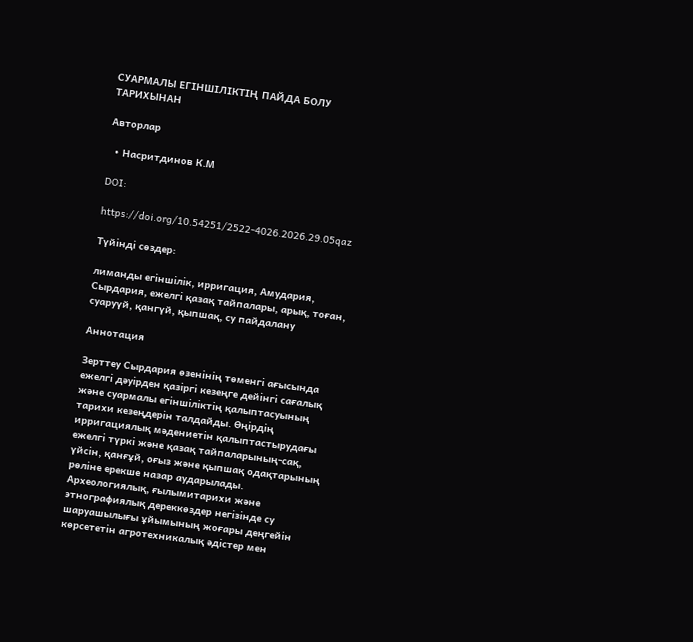СУАРМАЛЫ ЕГІНШІЛІКТІҢ ПАЙДА БОЛУ ТАРИХЫНАН

Авторлар

  • Насритдинов К.М

DOI:

https://doi.org/10.54251/2522-4026.2026.29.05qaz

Түйінді сөздер:

лиманды егіншілік, ирригация, Амудария, Сырдария, ежелгі қазақ тайпалары, арық, тоған, суаруүй, қангүй, қыпшақ, су пайдалану

Аннотация

Зерттеу Сырдария өзенінің төменгі ағысында ежелгі дәуірден қазіргі кезеңге дейінгі сағалық және суармалы егіншіліктің қалыптасуының тарихи кезеңдерін талдайды. Өңірдің ирригациялық мәдениетін қалыптастырудағы ежелгі түркі және қазақ тайпаларының-сақ, үйсін, қанғұй, оғыз және қыпшақ одақтарының рөліне ерекше назар аударылады. Археологиялық, ғылымитарихи және этнографиялық дереккөздер негізінде су шаруашылығы ұйымының жоғары деңгейін көрсететін агротехникалық әдістер мен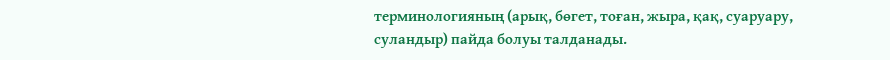терминологияның (арық, бөгет, тоған, жыра, қақ, суаруару,
суландыр) пайда болуы талданады.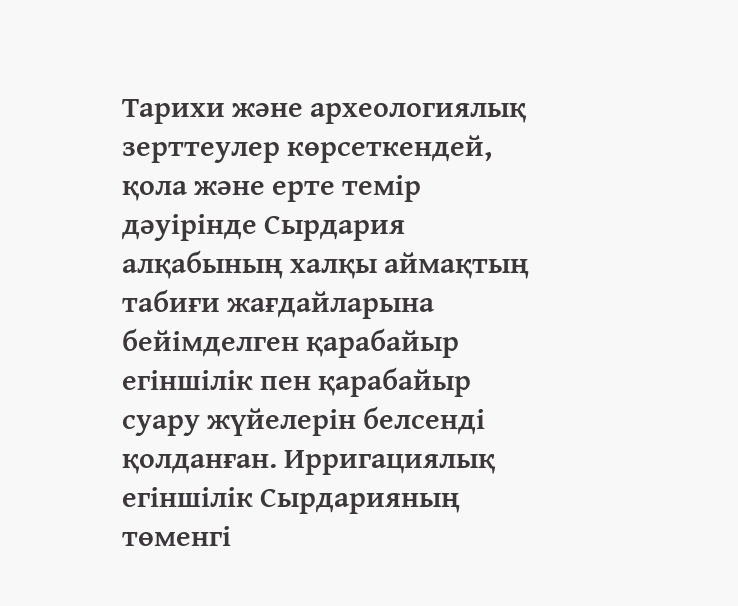Тарихи және археологиялық зерттеулер көрсеткендей, қола және ерте темір дәуірінде Сырдария алқабының халқы аймақтың табиғи жағдайларына бейімделген қарабайыр егіншілік пен қарабайыр суару жүйелерін белсенді қолданған. Ирригациялық егіншілік Сырдарияның төменгі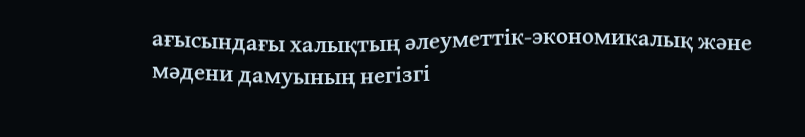ағысындағы халықтың әлеуметтік-экономикалық және мәдени дамуының негізгі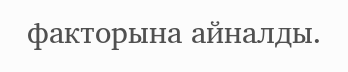факторына айналды.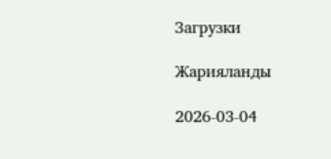Загрузки

Жарияланды

2026-03-04